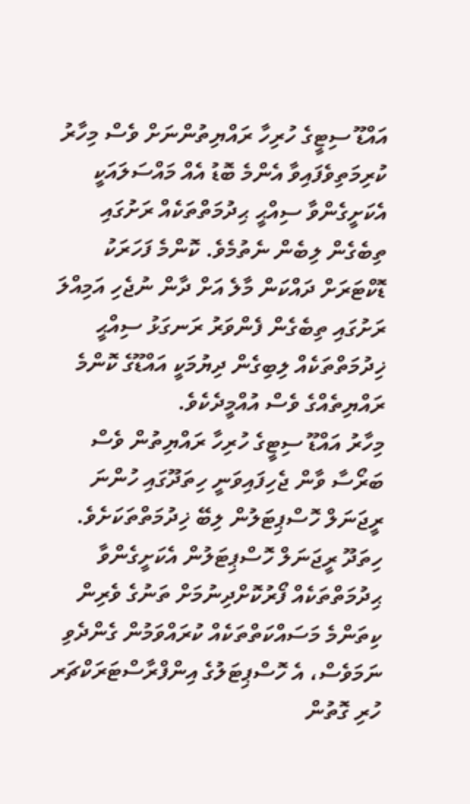އައްޑޫ ސިޓީގެ ހުރިހާ ރައްޔިތުންނަށް ވެސް މިހާރު ކުރިމަތިވެފައިވާ އެންމެ ބޮޑު އެއް މައްސަލައަކީ އެކަށީގެންވާ ސިއްޙީ ޙިދުމަތްތަކެއް ރަށުގައި ތިބެގެން ލިބެން ނެތުމެވެ. ކޮންމެ ފަހަރަކު ޑޮކްޓަރަށް ދައްކަން މާލެ އަށް ދާން ނުޖެހި އަމިއްލަ ރަށުގައި ތިބެގެން ފެންވަރު ރަނގަޅު ސިއްޙީ ޚިދުމަތްތަކެއް ލިބިގެން ދިޔުމަކީ އައްޑޫގެ ކޮންމެ ރައްޔިތެއްގެ ވެސް އުއްމީދެކެވެ.
މިހާރު އައްޑޫ ސިޓީގެ ހުރިހާ ރައްޔިތުން ވެސް ބަރޯސާ ވާން ޖެހިފައިވަނީ ހިތަދޫގައި ހުންނަ ރީޖަނަލް ހޮސްޕިޓަލުން ލިބޭ ޚިދުމަތްތަކަށެވެ. ހިތަދޫ ރީޖަނަލް ހޮސްޕިޓަލުން އެކަށީގެންވާ ޙިދުމަތްތަކެއް ފޯރުކޮށްދިނުމަށް ތަނުގެ ވެރިން ކިތަންމެ މަސައްކަތްތަކެއް ކުރައްވަމުން ގެންދެވި ނަމަވެސް، އެ ހޮސްޕިޓަލުގެ އިންފްރާސްޓަރަކްޗަރ ހުރި ގޮތުން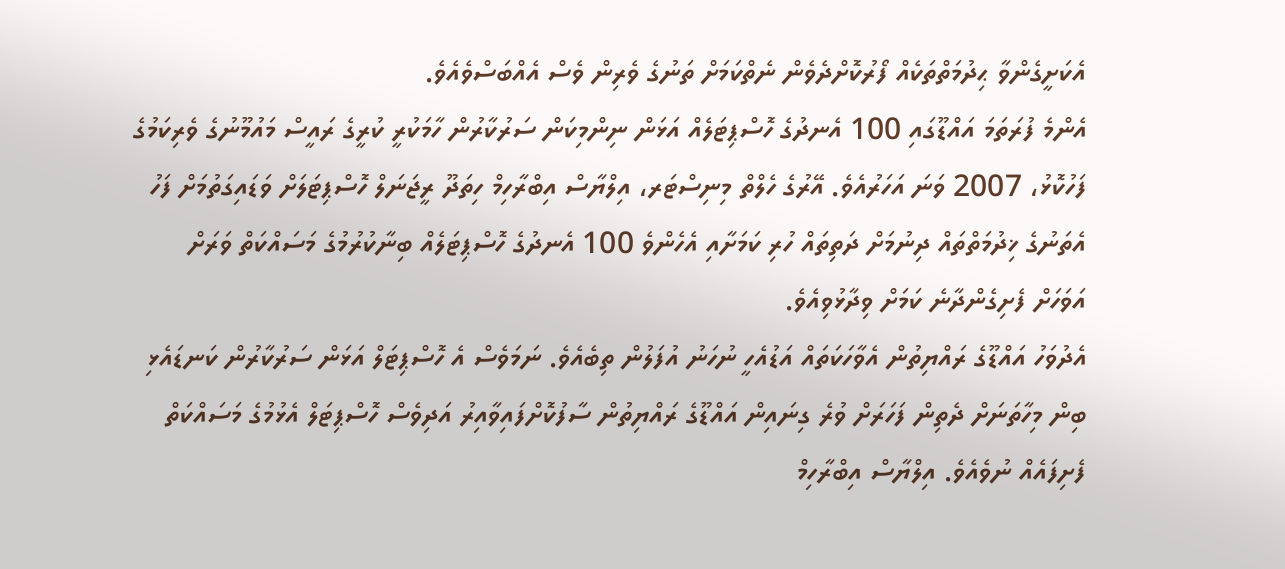އެކަށީގެންވާ ޙިދުމަތްތަކެއް ފޯރުކޮށްދެވެން ނެތްކަމަށް ތަނުގެ ވެރިން ވެސް އެއްބަސްވެއެވެ.
އެންމެ ފުރަތަމަ އައްޑޫގައި 100 އެނދުގެ ހޮސްޕިޓަލެއް އަޅަން ނިންމިކަން ސަރުކާރުން ހާމަކުރީ ކުރީގެ ރައީސް މައުމޫނުގެ ވެރިކަމުގެ ފަހުކޮޅު، 2007 ވަނަ އަހަރުއެވެ. އޭރުގެ ހެލްތް މިނިސްޓަރ، އިލްޔާސް އިބްރާހިމް ހިތަދޫ ރީޖަނަލް ހޮސްޕިޓަލަށް ވަޑައިގަތުމަށް ފަހު އެތަނުގެ ޚިދުމަތްތައް ދިނުމަށް ދަތިތައް ހުރި ކަމަށާއި އެހެންވެ 100 އެނދުގެ ހޮސްޕިޓަލެއް ބިނާކުރުމުގެ މަސައްކަތް ވަރަށް އަވަހަށް ފެށިގެންދާނެ ކަމަށް ވިދާޅުވިއެވެ.
އެދުވަހު އައްޑޫގެ ރައްޔިތުން އެވާހަކަތައް އަޑުއެހީ ނުހަނު އުފަލުން ތިބެއެވެ. ނަމަވެސް އެ ހޮސްޕިޓަލް އަޅަން ސަރުކާރުން ކަނޑައެޅި ބިން މިހާތަނަށް ދެތިން ފަހަރަށް ވުރެ ގިނައިން އައްޑޫގެ ރައްޔިތުން ސާފުކޮށްފައިވާއިރު އަދިވެސް ހޮސްޕިޓަލް އެޅުމުގެ މަސައްކަތް ފެށިފައެއް ނުވެއެވެ. އިލްޔާސް އިބްރާހިމް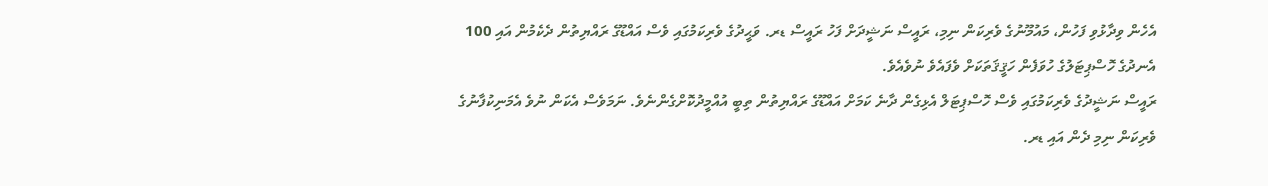އެހެން ވިދާޅުވި ފަހުން، މައުމޫނުގެ ވެރިކަން ނިމި، ރައީސް ނަޝީދަށް ފަހު ރައީސް ޑރ. ވަޙީދުގެ ވެރިކަމުގައި ވެސް އައްޑޫގެ ރައްޔިތުން ދެކެމުން އައި 100 އެނދުގެ ހޮސްޕިޓަލުގެ ހުވަފެން ހަޤީޤަތަކަށް ވެފައެވެ ނުވެއެވެ.
ރައީސް ނަޝީދުގެ ވެރިކަމުގައި ވެސް ހޮސްޕިޓަލް އެޅިގެން ދާނެ ކަމަށް އައްޑޫގެ ރައްޔިތުން ތިބީ އުއްމީދުކޮށްގެންނެވެ. ނަމަވެސް އެކަން ނުވެ އެމަނިކުފާނުގެ ވެރިކަން ނިމި ދެން އައި ޑރ.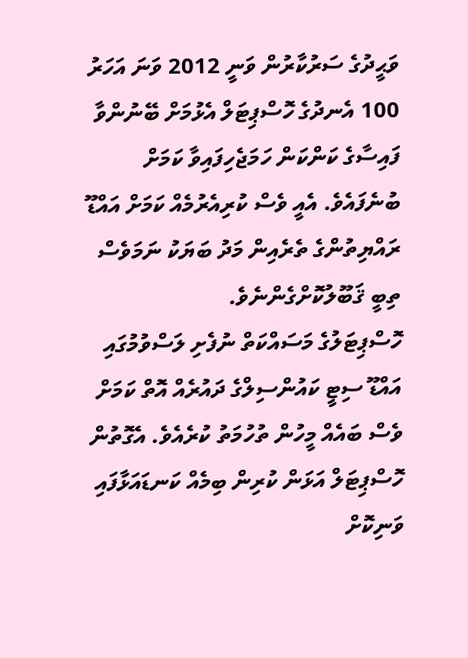ވަޙީދުގެ ސަރުކާރުން ވަނީ 2012 ވަނަ އަހަރު 100 އެނދުގެ ހޮސްޕިޓަލް އެޅުމަށް ބޭނުންވާ ފައިސާގެ ކަންކަން ހަމަޖެހިފައިވާ ކަމަށް ބުނެފައެވެ. އެއީ ވެސް ކުރިއެރުމެއް ކަމަށް އައްޑޫ ރައްޔިތުންގެ ތެރެއިން މަދު ބަޔަކު ނަމަވެސް ތިބީ ޤަބޫލުކޮށްގެންނެވެ.
ހޮސްޕިޓަލުގެ މަސައްކަތް ނުފެށި ލަސްވުމުގައި އައްޑޫ ސިޓީ ކައުންސިލްގެ ދައުރެއް އޮތް ކަމަށް ވެސް ބައެއް މީހުން ތުހުމަތު ކުރެއެވެ. އެގޮތުން ހޮސްޕިޓަލް އަޅަން ކުރިން ބިމެއް ކަނޑައަޅާފައި ވަނިކޮށް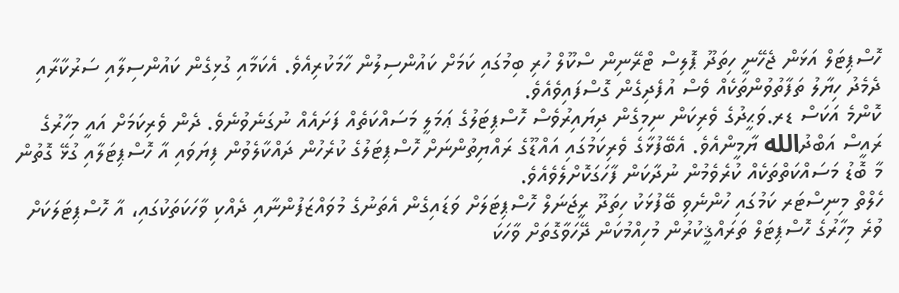ހޮސްޕިޓަލް އަޅަން ޖެހޭނީ ހިތަދޫ ޕޮލިސް ޓްރޭނިން ސްކޫލް ހުރި ބިމުގައި ކަމަށް ކައުންސިލުން ހާމަކުރިއެވެ. އެކަމާއި ގުޅިގެން ކައުންސިލާއި ސަރުކާރާއި ދެމެދު ހިޔާލު ތަފާތުވުންތަކެއް ވެސް އުފެދިގެން ގޮސްފައިވެއެވެ.
ކޮންމެ އަކަސް ޑރ.ވަޙީދުގެ ވެރިކަން ނިމިގެން ދިޔައިރުވެސް ހޮސްޕިޓަލުގެ ޢަމަލީ މަސައްކަތެއް ފަށައެއް ނުގަނެވުނެވެ. ދެން ވެރިކަމަށް އައީ މިހާރުގެ ރައީސް އަބްދުالله ޔާމީންއެވެ. އެބޭފުޅާގެ ވެރިކަމުގައި އައްޑޫގެ ރައްޔިތުންނަށް ހޮސްޕިޓަލުގެ ކުރެހުން ދައްކާލެވުން ފިޔަވައި އާ ހޮސްޕިޓަލާއި ގުޅޭ ގޮތުން މާ ބޮޑު މަސައްކަތްތަކެއް ކުރެވެމުން ނުދާކަން ފާހަގަކޮށްލެވެއެވެ.
ހެލްތް މިނިސްޓަރ ކަމުގައި ހުންނެވި ބޭފުޅަކު ހިތަދޫ ރީޖަނަލް ހޮސްޕިޓަލަށް ވަޑައިގެން އެތަނުގެ މުވައްޒަފުންނާއި ދެއްކި ވާހަކަތަކުގައި، އާ ހޮސްޕިޓަލަކަށް ވުރެ މިހާރުގެ ހޮސްޕިޓަލް ތަރައްޤީކުރުން މުހިއްމުކަން ދޭހަވާގޮތަށް ވާހަކަ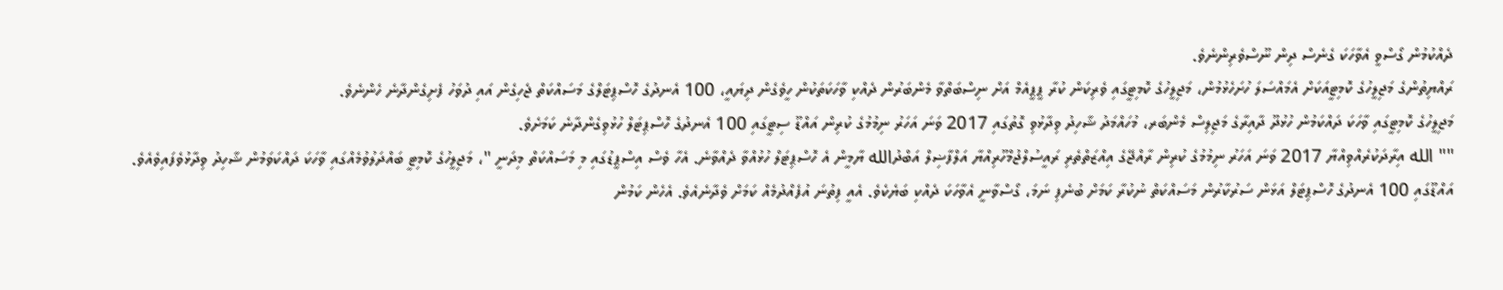ދެއްކުމުން ގޯސްވީ އެވާހަކަ ގެނެސް ދިން ނޫސްވެރިންނެވެ.
ރައްޔިތުންގެ މަޖިލީހުގެ ކޮމިޓީއަކަށް އެމައްސަލަ ހުށަހެޅުމުން، މަޖިލީހުގެ ކޮމިޓީގައި ވެރިކަން ކުރާ ޕީޕީއެމް އަށް ނިސްބަތްވާ މެންބަރުން ދެއްކި ވާހަކަތަކުން ހީވެގެން ދިޔައީ، 100 އެނދުގެ ހޮސްޕިޓަލްގެ މަސައްކަތް ޖެހިގެން އައި ދުވަހު ފެށިގެންދާނެ ހެންނެވެ.
މަޖިލީހުގެ ކޮމިޓީގައި ވާހަކަ ދައްކަމުން ހުޅުދޫ ދާއިރާގެ މަޖިލިސް މެންބަރ، މުހައްމަދު ޝާހިދު ވިދާޅުވި ގޮތުގައި 2017 ވަނަ އަހަރު ނިމުމުގެ ކުރިން އައްޑޫ ސިޓީގައި 100 އެނދުގެ ހޮސްޕިޓަލް ހުޅުވިގެންދާނެ ކަމަށެވެ.
"" الله އިރާދަކުރެއްވިއްޔާ 2017 ވަނަ އަހަރު ނިމުމުގެ ކުރިން ރާއްޖޭގެ އިއްޒަތްތެރި ރައީސުލްޖުމްހޫރިއްޔާ އަލްފާޟިލް އަބްދުالله ޔާމީން އެ ހޮސްޕިޓަލް ހުޅުއްވާ ދެއްވާނެ. އެހާ ވެސް އިސްޕީޑުގައި މި މަސައްކަތް މިދަނީ "، މަޖިލީހުގެ ކޮމިޓީ ބައްދަލުވުމެއްގައި ވާހަކަ ދައްކަވަމުން ޝާހިދު ވިދާޅުވެފައިވެއެވެ.
އައްޑޫގައި 100 އެނދުގެ ހޮސްޕިޓަލް އަޅަން ސަރުކާރުން މަސައްކަތް ނުކުރާ ކަމަށް ބުނެފި ނަމަ، ގޯސްވާނީ އެވާހަކަ ދެއްކި ބަޔެކެވެ. އެއީ ފިތުނަ އުފެއްދުމެއް ކަމަށް ވެދާނެއެވެ. އެހެން ކަމުން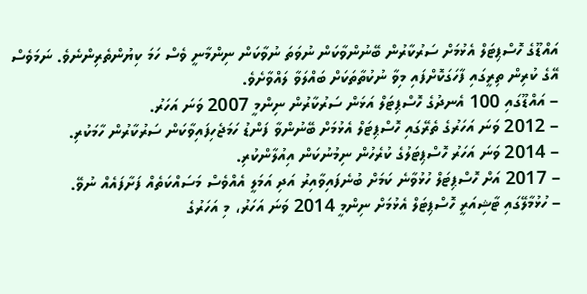އައްޑޫގެ ހޮސްޕިޓަލް އެޅުމަށް ސަރުކާރުން ބޭނުންވާކަން ނުވަތަ ނުވާކަން ނިންމާނީ ވެސް ހަމަ ކިޔުންތެރިންނެވެ. ނަމަވެސް އޭގެ ކުރިން ތިރީގައި ފާހަގަކޮށްފައި މިވާ ނުކުތާތަކަށް ބައްލަވާ ލައްވާށެވެ.
– އައްޑޫގައި 100 އެނދުގެ ހޮސްޕިޓަލް އަޅަން ސަރުކާރުން ނިންމީ 2007 ވަނަ އަހަރު.
– 2012 ވަނަ އަހަރުގެ ތެރޭގައި ހޮސްޕިޓަލް އެޅުމަށް ބޭނުންވާ ފަންޑު ހަމަޖެހިފައިވާކަން ސަރުކާރުން ހާމަކުރި.
– 2014 ވަނަ އަހަރު ހޮސްޕިޓަލުގެ ކުރެހުން ނިމުނުކަން އިއުލާންކުރި.
– 2017 އަށް ހޮސްޕިޓަލް ހުޅުވާނެ ކަމަށް ބުނެފައިވާއިރު އަދި އަމަލީ އެއްވެސް މަސައްކަތެއް ފަށާފައެއް ނުވޭ.
– ހުޅުމާލޭގައި ޓާޝިއަރީ ހޮސްޕިޓަލް އެޅުމަށް ނިންމީ 2014 ވަނަ އަހަރު، މި އަހަރުގެ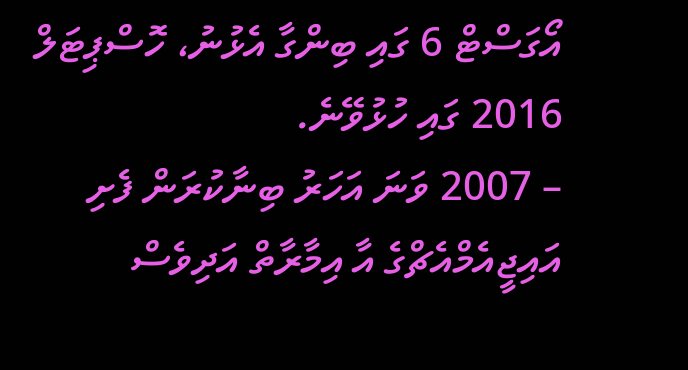އޯގަސްޓް 6 ގައި ބިންގާ އެޅުނު، ހޮސްޕިޓަލް 2016 ގައި ހުޅުވޭނެ.
– 2007 ވަނަ އަހަރު ބިނާކުރަން ފެށި އައިޖީއެމްއެޗްގެ އާ އިމާރާތް އަދިވެސް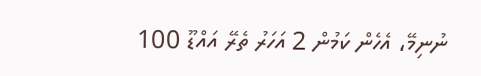ނުނިމޭ، އެހެން ކަމުން 2 އަހަރު ތެރޭ އައްޑޫ 100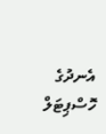އެނދުގެ ހޮސްޕިޓަލް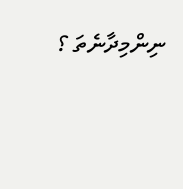ނިންމިދާނެތަ ؟